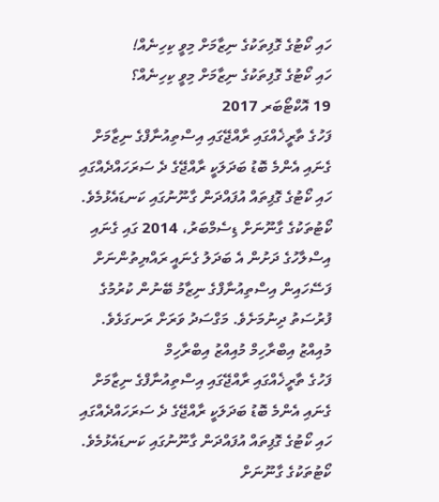ހައި ކޯޓުގެ ގޮފިތަކުގެ ނިޒާމަށް މިވީ ކިހިނެއް!
ހައި ކޯޓުގެ ގޮފިތަކުގެ ނިޒާމަށް މިވީ ކިހިނެއް؟
19 އޮކްޓޯބަރ 2017
ފަހުގެ ތާރީޚެއްގައި ރާއްޖޭގައި އިސްތިއުނާފްގެ ނިޒާމަށް ގެނައި އެންމެ ބޮޑު ބަދަލަކީ ރާއްޖޭގެ ދެ ސަރަހައްދެއްގައި ހައި ކޯޓުގެ ގޮފިތައް އުފައްދަން ގާނޫނުގައި ކަނޑައެޅުމެވެ. ކޯޓުތަކުގެ ގާނޫނަށް ޑިސެމްބަރު، 2014 ގައި ގެނައި އިސްލާހުގެ ދަށުން އެ ބަދަލު ގެނައީ ރައްޔިތުންނަށް ފަސޭހައިން އިސްތިއުނާފްގެ ނިޒާމު ބޭނުން ކުރުމުގެ ފުރުސަތު ދިނުމަށެވެ. މަގްސަދު ވަރަށް ރަނގަޅެވެ.
މުއިއްޒު އިބްރާހިމް މުއިއްޒު އިބްރާހިމް
ފަހުގެ ތާރީޚެއްގައި ރާއްޖޭގައި އިސްތިއުނާފްގެ ނިޒާމަށް ގެނައި އެންމެ ބޮޑު ބަދަލަކީ ރާއްޖޭގެ ދެ ސަރަހައްދެއްގައި ހައި ކޯޓުގެ ގޮފިތައް އުފައްދަން ގާނޫނުގައި ކަނޑައެޅުމެވެ. ކޯޓުތަކުގެ ގާނޫނަށް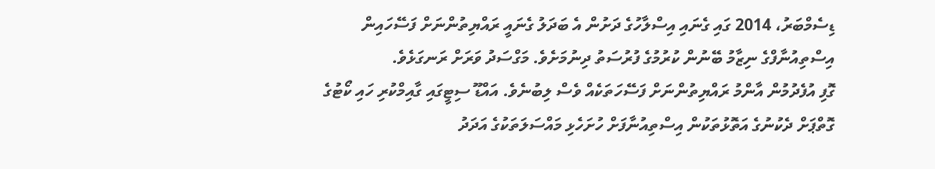ޑިސެމްބަރު، 2014 ގައި ގެނައި އިސްލާހުގެ ދަށުން އެ ބަދަލު ގެނައީ ރައްޔިތުންނަށް ފަސޭހައިން އިސްތިއުނާފްގެ ނިޒާމު ބޭނުން ކުރުމުގެ ފުރުސަތު ދިނުމަށެވެ. މަގްސަދު ވަރަށް ރަނގަޅެވެ.
ގޮފި އުފެދުމުން އާންމު ރައްޔިތުންނަށް ފަސޭހަތަކެއް ވެސް ލިބުނެވެ. އައްޑޫ ސިޓީގައި ގާއިމްކުރި ހައި ކޯޓުގެ ގޮތްޕަށް ދެކުނުގެ އަތޮޅުތަކުން އިސްތިއުނާފަށް ހުށަހެޅި މައްސަލަތަކުގެ އަދަދު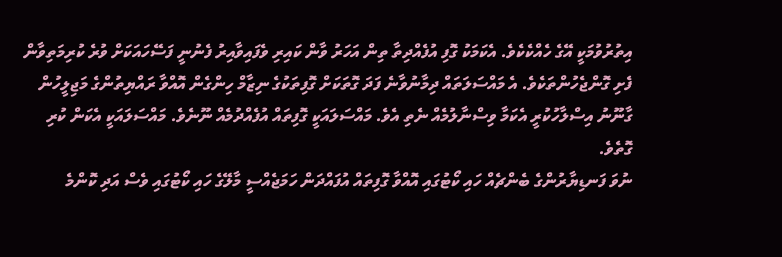އިތުރުވުމަކީ އޭގެ ހެއްކެކެވެ. އެކަމަކު ގޮފި އުފެއްދިތާ ތިން އަހަރު ވާން ކައިރި ވެފައިވާއިރު ފެނުނީ ފަސޭހައަކަށް ވުރެ ކުރިމަތިވާން ފެށި ގޮންޖެހުންތަކެވެ. އެ މައްސަލަތައް ދިމާނުވާނެ ފަދަ ގޮތަކަށް ގޮފިތަކުގެ ނިޒާމް ހިންގެން އޮއްވާ ރައްޔިތުންގެ މަޖިލީހުން ގާނޫނު އިސްލާހުކުރީ އެކަމާ ވިސްނާލުމެއް ނެތި އެވެ. މައްސަލައަކީ ގޮފިތައް އުފެއްދުމެއް ނޫނެވެ. މައްސަލައަކީ އެކަން ކުރި ގޮތެވެ.
ނުވަ ފަނޑިޔާރުންގެ ބެންޗެއް ހައި ކޯޓުގައި އޮއްވާ ގޮފިތައް އުފައްދަން ހަމަޖެއްސީ މާލޭގެ ހައި ކޯޓުގައި ވެސް އަދި ކޮންމެ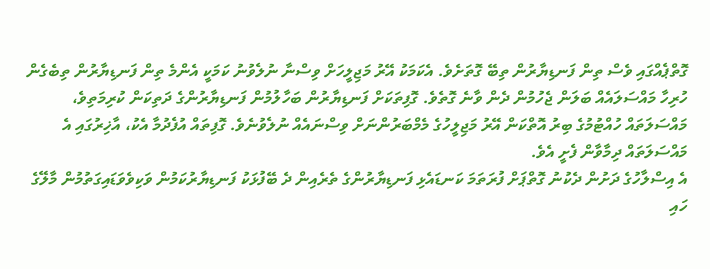ގޮތްޕެއްގައި ވެސް ތިން ފަނޑިޔާރުން ތިބޭ ގޮތަށެވެ. އެކަމަކު އޭރު މަޖިލީހަށް ވިސްނާ ނުލެވުނު ކަމަކީ އެންމެ ތިން ފަނޑިޔާރުން ތިބެގެން ހުރިހާ މައްސަލައެއް ބަލަން ޖެހުމުން ދެން ވާނެ ގޮތެވެ. ގޮފިތަކަށް ފަނޑިޔާރުން ބަހާލުމުން ފަނޑިޔާރުންގެ ދަތިކަން ކުރިމަތިވެ، މައްސަލަތައް ހުއްޓުމުގެ ބިރު އޮތްކަން އޭރު މަޖިލީހުގެ މެމްބަރުންނަށް ވިސްނައެއް ނުލެވުނެވެ. ގޮފިތައް އުފެދުމާ އެކު، އާޚިރުގައި އެ މައްސަލަތައް ދިމާވާން ފެށީ އެވެ.
އެ އިސްލާހުގެ ދަށުން ދެކުނު ގޮތްޕަށް ފުރަތަމަ ކަނޑައެޅި ފަނޑިޔާރުންގެ ތެރެއިން ދެ ބޭފުޅަކު ފަނޑިޔާރުކަމުން ވަކިވެވަޑައިގަތުމުން މާލޭގެ ހައި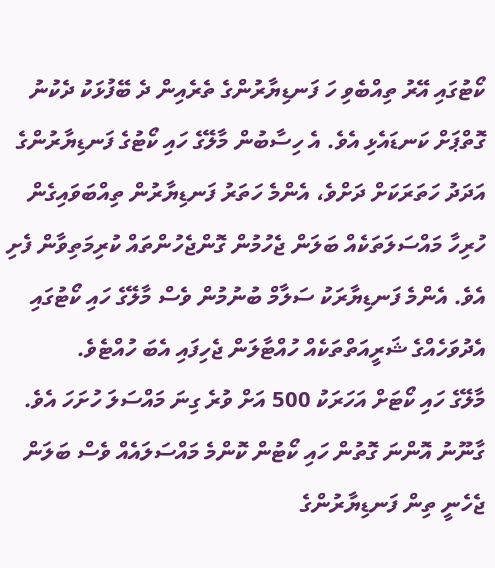ކޯޓުގައި އޭރު ތިއްބެވި ހަ ފަނޑިޔާރުންގެ ތެރެއިން ދެ ބޭފުޅަކު ދެކުނު ގޮތްޕަށް ކަނޑައެޅި އެވެ. އެ ހިސާބުން މާލޭގެ ހައި ކޯޓުގެ ފަނޑިޔާރުންގެ އަދަދު ހަތަރަކަށް ދަށްވެ، އެންމެ ހަތަރު ފަނޑިޔާރުން ތިއްބަވައިގެން ހުރިހާ މައްސަލަތަކެއް ބަލަން ޖެހުމުން ގޮންޖެހުންތައް ކުރިމަތިވާން ފެށި އެވެ. އެންމެ ފަނޑިޔާރަކު ސަލާމް ބުނުމުން ވެސް މާލޭގެ ހައި ކޯޓުގައި އެދުވަހެއްގެ ޝަރީއަތްތަކެއް ހުއްޓާލަން ޖެހިފައި އެބަ ހުއްޓެވެ.
މާލޭގެ ހައި ކޯޓަށް އަހަރަކު 500 އަށް ވުރެ ގިނަ މައްސަލަ ހުށަހަ އެވެ. ގާނޫނު އޮންނަ ގޮތުން ހައި ކޯޓުން ކޮންމެ މައްސަލައެއް ވެސް ބަލަން ޖެހެނީ ތިން ފަނޑިޔާރުންގެ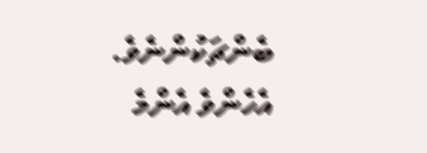ބެންޗަކުންނެވެ. އެހެންވެ އެންމެ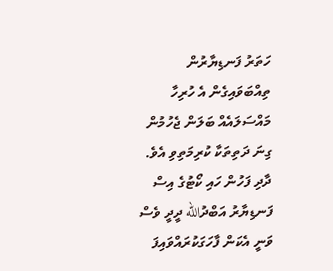ހަތަރު ފަނޑިޔާރުން ތިއްބަވައިގެން އެ ހުރިހާ މައްސަލައެއް ބަލަން ޖެހުމުން ގިނަ ދަތިތަކާ ކުރިމަތިވި އެވެ. ދާދި ފަހުން ހައި ކޯޓުގެ އިސް ފަނޑިޔާރު އަބްދުالله ދީދީ ވެސް ވަނީ އެކަން ފާހަގަކުރައްވައިފަ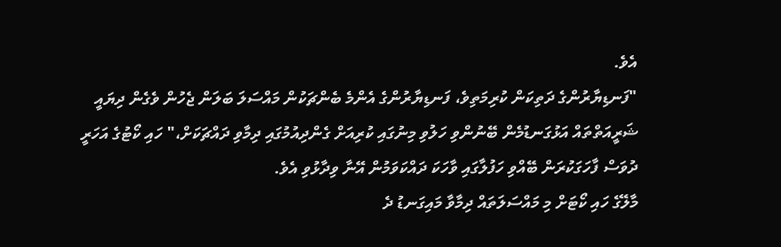އެވެ.
"ފަނޑިޔާރުންގެ ދަތިކަން ކުރިމަތިވެ، ފަނޑިޔާރުންގެ އެންމެ ބެންޗަކުން މައްސަލަ ބަލަން ޖެހުން ވެގެން ދިޔައީ ޝަރީއަތްތައް އަޅުގަނޑުމެން ބޭނުންވި ހަލުވި މިނުގައި ކުރިއަށް ގެންދިއުމުގައި ދިމާވި ދައްޗަކަށް،" ހައި ކޯޓުގެ އަހަރީ ދުވަސް ފާހަގަކުރަން ބޭއްވި ހަފުލާގައި ވާހަކަ ދައްކަވަމުން އޭނާ ވިދާޅުވި އެވެ.
މާލޭގެ ހައި ކޯޓަށް މި މައްސަލަތައް ދިމާވާ މައިގަނޑު ދެ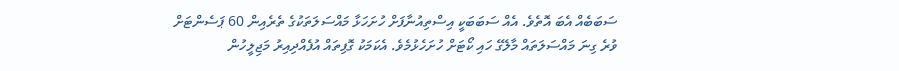ސަބަބެއް އެބަ އޮތެވެ. އެއް ސަބަބަކީ އިސްތިއުނާފަށް ހުށަހަޅާ މައްސަލަތަކުގެ ތެރެއިން 60 ޕަސެންޓަށް ވުރެ ގިނަ މައްސަލަތައް މާލޭގެ ހައި ކޯޓަށް ހުށަހެޅުމެވެ. އެކަމަކު ގޮފިތައް އުފެއްދިއިރު މަޖިލީހުން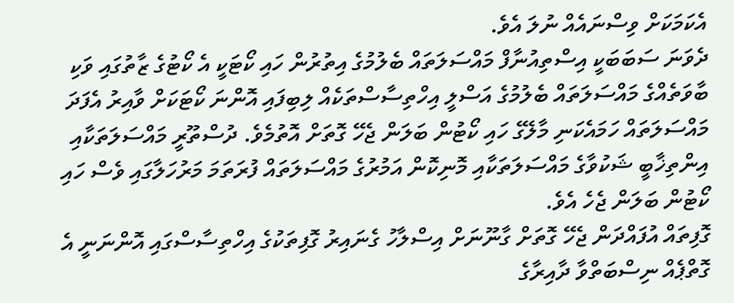އެކަމަކަށް ވިސްނައެއް ނުލަ އެވެ.
ދެވަނަ ސަބަބަކީ އިސްތިއުނާފް މައްސަލަތައް ބެލުމުގެ އިތުރުން ހައި ކޯޓަކީ އެ ކޯޓުގެ ޒާތުގައި ވަކި ބާވަތެއްގެ މައްސަލަތައް ބެލުމުގެ އަސްލީ އިހްތިސާސްތަކެއް ލިބިފައި އޮންނަ ކޯޓަކަށް ވާއިރު އެފަދަ މައްސަލަތައް ހަމައެކަނި މާލޭގެ ހައި ކޯޓުން ބަލަން ޖެހޭ ގޮތަށް އޮތުމެވެ. ދުސްތޫރީ މައްސަލަތަކާއި އިންތިޚާބީ ޝަކުވާގެ މައްސަލަތަކާއި މޮނިކޮން އަމުރުގެ މައްސަލަތައް ފުރަތަމަ މަރުހަލާގައި ވެސް ހައި ކޯޓުން ބަލަން ޖެހެ އެވެ.
ގޮފިތައް އުފައްދަން ޖެހޭ ގޮތަށް ގާނޫނަށް އިސްލާހު ގެނައިރު ގޮފިތަކުގެ އިހްތިސާސްގައި އޮންނަނީ އެ ގޮތްޕެއް ނިސްބަތްވާ ދާއިރާގެ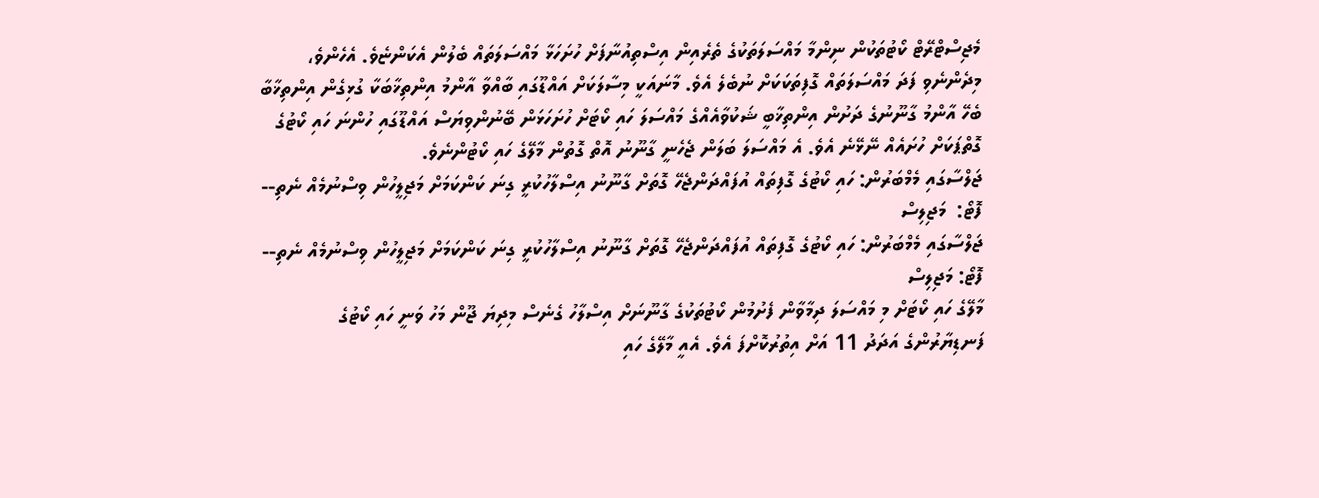މެޖިސްޓްރޭޓް ކޯޓުތަކުން ނިންމާ މައްސަލަތަކުގެ ތެރެއިން އިސްތިއުނާފަށް ހުށަހަޅާ މައްސަލަތައް ބެލުން އެކަންޏެވެ. އެހެންވެ، މިދެންނެވި ފަދަ މައްސަލަތައް ގޮފިތަކަކަށް ނުބެލެ އެވެ. މާނައަކީ މިސާލަކަށް އައްޑޫގައި ބާއްވާ އާންމު އިންތިޚާބަކާ ގުޅިގެން އިންތިޚާބާ ބެހޭ އާންމު ގާނޫނުގެ ދަށުން އިންތިޚާބީ ޝަކުވާއެއްގެ މައްސަލަ ހައި ކޯޓަށް ހުށަހަޅަން ބޭނުންވިޔަސް އައްޑޫގައި ހުންނަ ހައި ކޯޓުގެ ގޮތްޕަކަށް ހުށައެއް ނޭޅޭނެ އެވެ. އެ މައްސަލަ ބަލަން ޖެހެނީ ގާނޫނު އޮތް ގޮތުން މާލޭގެ ހައި ކޯޓުންނެވެ.
ޖަލްސާގައި މެމްބަރުން: ހައި ކޯޓުގެ ގޮފިތައް އުފައްދަންޖެހޭ ގޮތަށް ގާނޫނު އިސްލާހުކުރީ ގިނަ ކަންކަމަށް މަޖިލީހުން ވިސްނުމެއް ނެތި-- ފޮޓޯ:  މަޖިލިސް
ޖަލްސާގައި މެމްބަރުން: ހައި ކޯޓުގެ ގޮފިތައް އުފައްދަންޖެހޭ ގޮތަށް ގާނޫނު އިސްލާހުކުރީ ގިނަ ކަންކަމަށް މަޖިލީހުން ވިސްނުމެއް ނެތި-- ފޮޓޯ: މަޖިލިސް
މާލޭގެ ހައި ކޯޓަށް މި މައްސަލަ ދިމާވާން ފެށުމުން ކޯޓުތަކުގެ ގާނޫނަށް އިސްލާހު ގެނެސް މިދިޔަ ޖޫން މަހު ވަނީ ހައި ކޯޓުގެ ފަނޑިޔާރުންގެ އަދަދު 11 އަށް އިތުރުކޮށްފަ އެވެ. އެއީ މާލޭގެ ހައި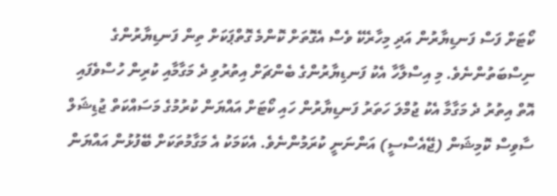ކޯޓަށް ފަސް ފަނޑިޔާރުން އަދި މިހާރެކޭ ވެސް އެގޮތަށް ކޮންމެ ގޮތްޕަކަށް ތިން ފަނޑިޔާރުންގެ ނިސްބަތުންނެވެ. މި އިސްލާހާ އެކު ފަނޑިޔާރުންގެ ބެންޗަށް އިތުރުވި ދެ މަގާމާއި ކުރިން ހުސްވެފައި އޮތް އިތުރު ދެ މަގާމާ އެކު ޖުމްލަ ހަތަރު ފަނޑިޔާރުން ހައި ކޯޓަށް އައްޔަން ކުރުމުގެ މަސައްކަތް ޖުޑިޝަލް ސާވިސް ކޮމިޝަން (ޖޭއެސްސީ) އަންނަނީ ކުރަމުންނެވެ. އެކަމަކު އެ މަގާމުތަކަށް ބޭފުޅުން އައްޔަން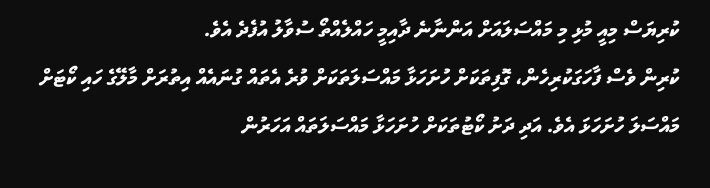ކުރިޔަސް މިއީ މުޅި މި މައްސަލައަށް އަންނާނެ ދާއިމީ ހައްލެއްތޯ ސުވާލު އުފެދެ އެވެ.
ކުރިން ވެސް ފާހަގަކުރިހެން، ގޮފިތަކަށް ހުށަހަޅާ މައްސަލަތަކަށް ވުރެ އެތައް ގުނައެއް އިތުރަށް މާލޭގެ ހައި ކޯޓަށް މައްސަލަ ހުށަހަޅަ އެވެ. އަދި ދަށު ކޯޓުތަކަށް ހުށަހަޅާ މައްސަލަތައް އަހަރުން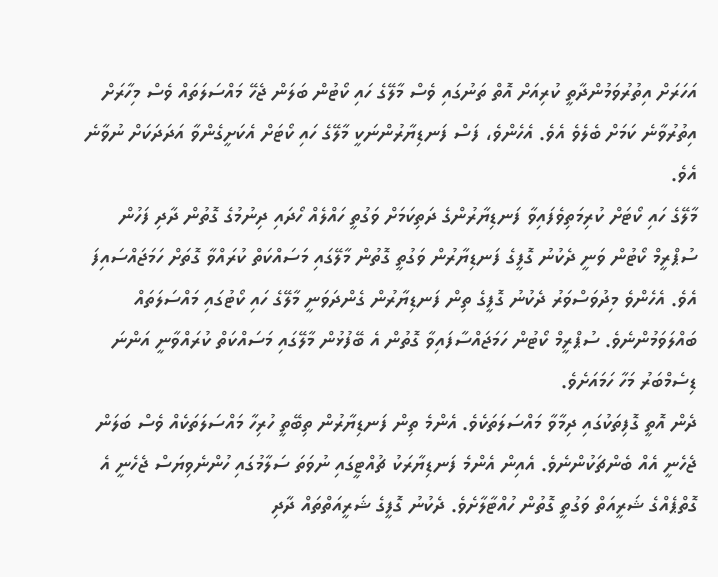އަހަރަށް އިތުރުވަމުންދާތީ ކުރިއަށް އޮތް ތަނުގައި ވެސް މާލޭގެ ހައި ކޯޓުން ބަލަން ޖެހޭ މައްސަލަތައް ވެސް މިހާރަށް އިތުރުވާނެ ކަމަށް ބެލެވެ އެވެ. އެހެންވެ، ފަސް ފަނޑިޔާރުންނަކީ މާލޭގެ ހައި ކޯޓަށް އެކަށީގެންވާ އަދަދަކަށް ނުވާނެ އެވެ.
މާލޭގެ ހައި ކޯޓަށް ކުރިމަތިވެފައިވާ ފަނޑިޔާރުންގެ ދަތިކަމަށް ވަގުތީ ހައްލެއް ހޯދައި ދިނުމުގެ ގޮތުން ދާދި ފަހުން ސުޕްރީމް ކޯޓުން ވަނީ ދެކުނު ގޮފީގެ ފަނޑިޔާރުން ވަގުތީ ގޮތުން މާލޭގައި މަސައްކަތް ކުރައްވާ ގޮތަށް ހަމަޖައްސައިފަ އެވެ. އެހެންވެ މިދުވަސްވަރު ދެކުނު ގޮފީގެ ތިން ފަނޑިޔާރުން ގެންދަވަނީ މާލޭގެ ހައި ކޯޓުގައި މައްސަލަތައް ބައްލަވަމުންނެވެ. ސުޕްރީމް ކޯޓުން ހަމަޖައްސާފައިވާ ގޮތުން އެ ބޭފުޅުން މާލޭގައި މަސައްކަތް ކުރައްވާނީ އަންނަ ޑިސެމްބަރު މަހާ ހަމައަށެވެ.
ދެން އޮތީ ގޮފިތަކުގައި ދިމާވާ މައްސަލަތަކެވެ. އެންމެ ތިން ފަނޑިޔާރުން ތިބޭތީ ހުރިހާ މައްސަލަތަކެއް ވެސް ބަލަން ޖެހެނީ އެއް ބެންޗަކުންނެވެ. އެއިން އެންމެ ފަނޑިޔާރަކު ޗުއްޓީގައި ނުވަތަ ސަލާމުގައި ހުންނެވިޔަސް ޖެހެނީ އެ ގޮތްޕެއްގެ ޝަރީއަތް ވަގުތީ ގޮތުން ހުއްޓާލާށެވެ. ދެކުނު ގޮފީގެ ޝަރީއަތްތައް ދާދި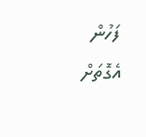ފަހުން އެގޮތަށް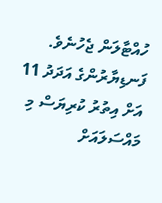ހުއްޓާލަން ޖެހުނެވެ. ފަނޑިޔާރުންގެ އަދަދު 11 އަށް އިތުރު ކުރިޔަސް މި މައްސަލައަށް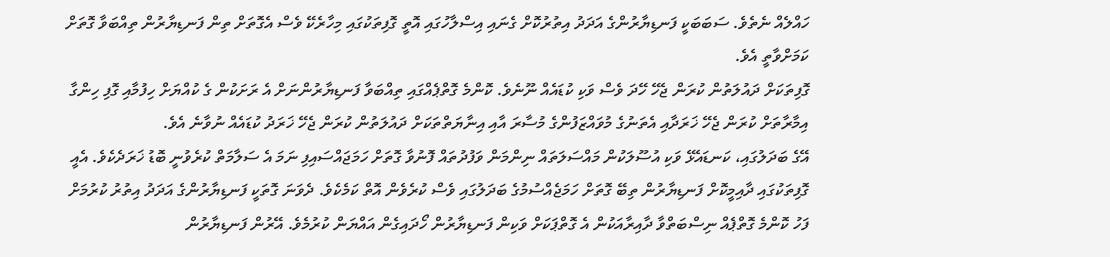ހައްލެއް ނެތެވެ. ސަބަބަކީ ފަނޑިޔާރުންގެ އަދަދު އިތުރުކޮށް ގެނައި އިސްލާހުގައި އޮތީ ގޮފިތަކުގައި މިހާރެކޭ ވެސް އެގޮތަށް ތިން ފަނޑިޔާރުން ތިއްބަވާ ގޮތަށް ކަމަށްވާތީ އެވެ.
ގޮފިތަކަށް ދައުލަތުން ކުރަން ޖެހޭ ހޭދަ ވެސް ވަކި ކުޑައެއް ނޫނެވެ. ކޮންމެ ގޮތްޕެއްގައި ތިއްބަވާ ފަނޑިޔާރުންނަށް އެ ރަށަކުން ގެ ކުއްޔަށް ހިފުމާއި ގޮފި ހިންގާ އިމާރާތަށް ކުރަން ޖެހޭ ޚަރަދާއި އެތަނުގެ މުވައްޒަފުންގެ މުސާރަ އާއި އިނާޔަތްތަކަށް ދައުލަތުން ކުރަން ޖެހޭ ޚަރަދު ކުޑައެއް ނުވާނެ އެވެ.
އޭގެ ބަދަލުގައި، ކަނޑައެޅޭ ވަކި އުސޫލަކުން މައްސަލަތައް ނިންމަން ވަފުދުތައް ފޮނުވާ ގޮތަށް ހަމަޖައްސައިފި ނަމަ އެ ސަލާމަތް ކުރެވުނީ ބޮޑު ޚަރަދެކެވެ. އެއީ ގޮފިތަކުގައި ދާއިމީކޮށް ފަނޑިޔާރުން ތިބޭ ގޮތަށް ހަމަޖެއްސުމުގެ ބަދަލުގައި ވެސް ކުރެވެން އޮތް ކަމެކެވެ. ދެވަނަ ގޮތަކީ ފަނޑިޔާރުންގެ އަދަދު އިތުރު ކުރުމަށް ފަހު ކޮންމެ ގޮތްޕެއް ނިސްބަތްވާ ދާއިރާއަކުން އެ ގޮތްޕަކަށް ވަކިން ފަނޑިޔާރުން ހޯދައިގެން އައްޔަން ކުރުމެވެ. އޭރުން ފަނޑިޔާރުން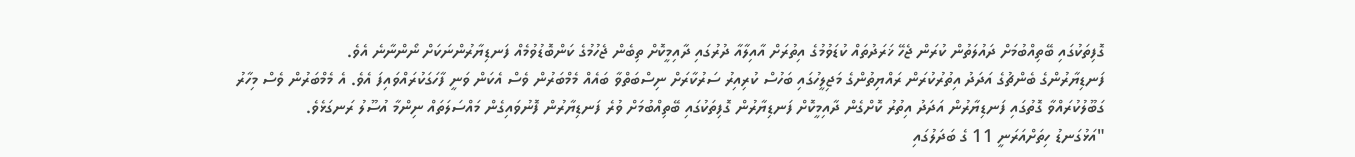ގޮފިތަކުގައި ބޭތިއްބުމަށް ދައުލަތުން ކުރަން ޖެހޭ ޚަރަދުތައް ކުޑަވުމުގެ އިތުރަށް އާއިލާއާ ދުރުގައި ދާއިމީކޮށް ތިބެން ޖެހުމުގެ ކަންބޮޑުވުމެއް ފަނޑިޔާރުންނަކަށް ނޯންނާނެ އެވެ.
ފަނޑިޔާރުންގެ ބެންޗުގެ އަދަދު އިތުރުކުރަން ރައްޔިތުންގެ މަޖިލީހުގައި ބަހުސް ކުރިއިރު ސަރުކާރަށް ނިސްބަތްވާ ބައެއް މެމްބަރުން ވެސް އެކަން ވަނީ ފާހަގަކުރައްވައިފަ އެވެ. އެ މެމްބަރުން ވެސް މިހާރު ގަބޫލުކުރައްވާ ގޮތުގައި ފަނޑިޔާރުން އަދަދު އިތުރު ކޮށްގެން ދާއިމީކޮށް ފަނޑިޔާރުން ގޮފިތަކުގައި ބޭތިއްބުމަށް ވުރެ ފަނޑިޔާރުން ފޮނުވައިގެން މައްސަލަތައް ނިންމާ އުސޫލު ރަނގަޅެވެ.
"އަޅުގަނޑު ހިތަށްއަރަނީ 11 ގެ ބަދަލުގައި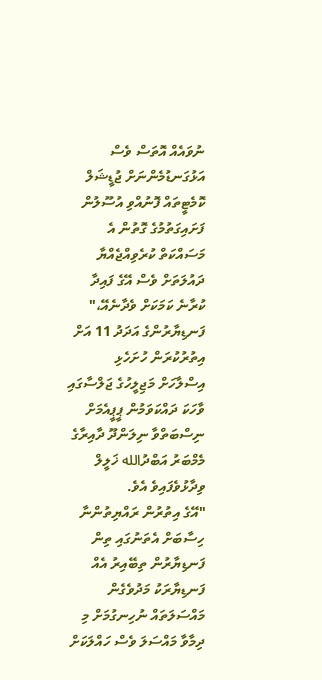ނުވައެއް އޮތަސް ވެސް އަޅުގަނޑުމެންނަށް ޖުޑީޝަލް ކޮމެޓީތައް ފޮނުއްވި އުސޫލުން ފަށައިގަތުމުގެ ގޮތުން އެ މަސައްކަތް ކުރެވިއްޖެއްޔާ ދައުލަތަށް ވެސް އޭގެ ފައިދާ ކުރާނެ ކަމަކަށް ވެދާނެއޭ،" ފަނޑިޔާރުންގެ އަދަދު 11 އަށް އިތުރުކުރަން ހުށަހެޅި އިސްލާހަށް މަޖިލީހުގެ ޖަލްސާގައި ވާހަކަ ދައްކަވަމުން ޕީޕީއެމަށް ނިސްބަތްވާ ނިލަންދޫ ދާއިރާގެ މެމްބަރު އަބްދުالله ޚަލީލް ވިދާޅުވެފައިވެ އެވެ.
"އޭގެ އިތުރުން ރައްޔިތުންނާ ހިސާބަށް އެތަނުގައި ތިން ފަނޑިޔާރުން ތިބޭއިރު އެއް ފަނޑިޔާރަކު މަދުވެގެން މައްސަލަތައް ނުހިނގުމަށް މި ދިމާވާ މައްސަލަ ވެސް ހައްލަކަށް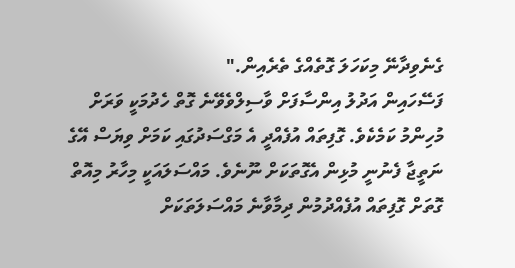ގެނެވިދާނޭ މިކަހަލަ ގޮތެއްގެ ތެރެއިން."
ފަސޭހައިން އަދުލު އިންސާފަށް ވާސިލްވެވޭނެ ގޮތް ހެދުމަކީ ވަރަށް މުހިންމު ކަމެކެވެ. ގޮފިތައް އުފެއްދީ އެ މަގްސަދުގައި ކަމަށް ވިޔަސް އޭގެ ނަތީޖާ ފެނުނީ މުޅިން އެގޮތަކަށް ނޫނެވެ. މައްސަލައަކީ މިހާރު މިއޮތް ގޮތަށް ގޮފިތައް އުފެއްދުމުން ދިމާވާނެ މައްސަލަތަކަށް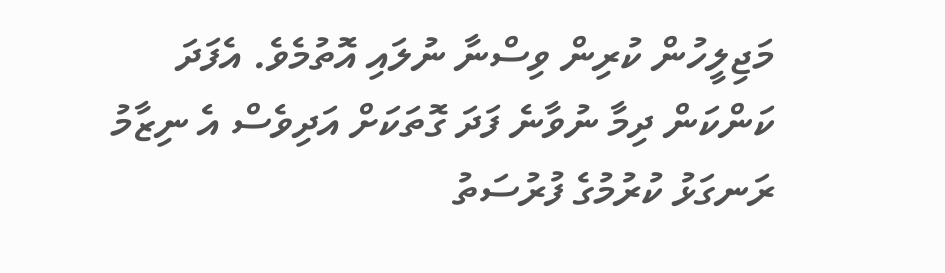މަޖިލީހުން ކުރިން ވިސްނާ ނުލައި އޮތުމެވެ. އެފަދަ ކަންކަން ދިމާ ނުވާނެ ފަދަ ގޮތަކަށް އަދިވެސް އެ ނިޒާމު ރަނގަޅު ކުރުމުގެ ފުރުސަތު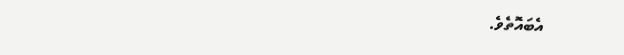އެބައޮތެވެ.